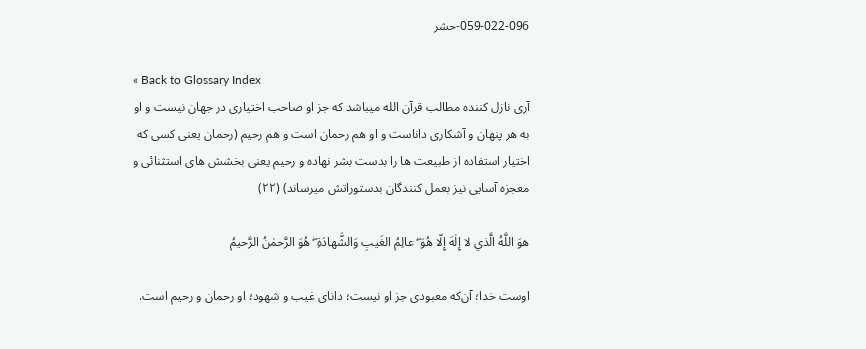059-022-096-حشر

« Back to Glossary Index
آری نازل کننده مطالب قرآن الله میباشد که جز او صاحب اختیاری در جهان نیست و او به هر پنهان و آشکاری داناست و او هم رحمان است و هم رحيم (رحمان یعنی کسی که اختیار استفاده از طبيعت ها را بدست بشر نهاده و رحیم یعنی بخشش های استثنائی و معجزه آسایی نیز بعمل کنندگان بدستوراتش میرساند) (۲۲)

هوَ اللَّهُ الَّذي لا إِلٰهَ إِلّا هُوَ ۖ عالِمُ الغَيبِ وَالشَّهادَةِ ۖ هُوَ الرَّحمٰنُ الرَّحيمُ

اوست خدا؛ آن‌که معبودی جز او نیست؛ دانای غیب و شهود؛ او رحمان و رحیم است.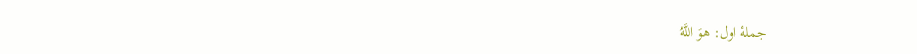جملهٔ اول: هوَ اللَّهُ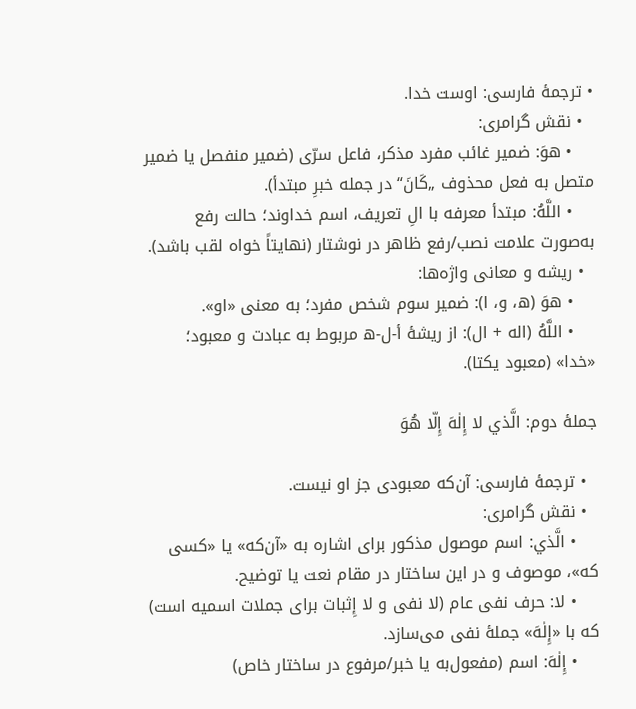• ترجمهٔ فارسی: اوست خدا.
  • نقش گرامری:
    • هوَ: ضمیر غائب مفرد مذکر، فاعل سرّی (ضمیر منفصل یا ضمیر متصل به فعل محذوف „کَانَ“ در جمله خبرِ مبتدأ).
    • اللَّهُ: مبتدأ معرفه با الِ تعریف، اسم خداوند؛ حالت رفع به‌صورت علامت نصب/رفع ظاهر در نوشتار (نهایتاً خواه لقب باشد).
  • ریشه و معانی واژه‌ها:
    • هوَ (ه، و، ا): ضمیر سوم شخص مفرد؛ به معنی «او».
    • اللَّهُ (اله + ال): از ریشهٔ أ-ل-ه مربوط به عبادت و معبود؛ «خدا» (معبود یکتا).

جملهٔ دوم: الَّذي لا إِلٰهَ إِلّا هُوَ

  • ترجمهٔ فارسی: آن‌که معبودی جز او نیست.
  • نقش گرامری:
    • الَّذي: اسم موصول مذکور برای اشاره به «آن‌که» یا «کسی که»، موصوف و در این ساختار در مقام نعت یا توضیح.
    • لا: حرف نفی عام (لا نفی و لا إِثبات برای جملات اسمیه است) که با «إِلٰهَ» جملهٔ نفی می‌سازد.
    • إِلٰهَ: اسم (مفعول‌به یا خبر/مرفوع در ساختار خاص)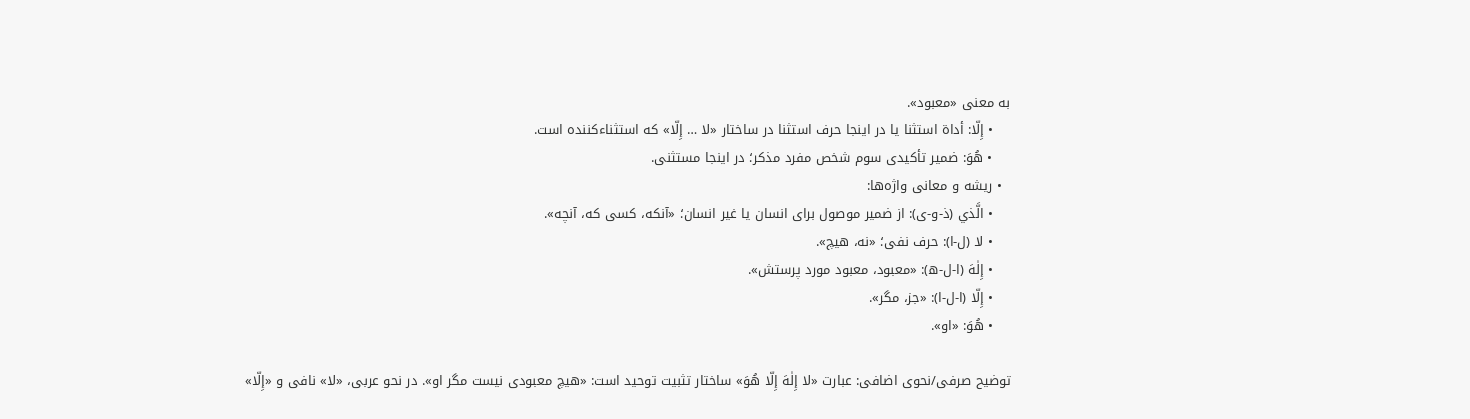به معنی «معبود».
    • إِلّا: أداة استثنا یا در اینجا حرف استثنا در ساختار «لا … إِلّا» که استثناءکننده است.
    • هُوَ: ضمیر تأکیدی سوم شخص مفرد مذکر؛ در اینجا مستثنی.
  • ریشه و معانی واژه‌ها:
    • الَّذي (ذ-و-ی): از ضمیر موصول برای انسان یا غیر انسان؛ «آنکه، کسی که، آنچه».
    • لا (ل-ا): حرف نفی؛ «نه، هیچ».
    • إِلٰهَ (ا-ل-ه): «معبود، معبود مورد پرستش».
    • إِلّا (ا-ل-ا): «جز، مگر».
    • هُوَ: «او».

توضیح صرفی/نحوی اضافی: عبارت «لا إِلٰهَ إِلّا هُوَ» ساختار تثبیت توحید است: «هیچ معبودی نیست مگر او». در نحو عربی، «لا» نافی و «إِلّا»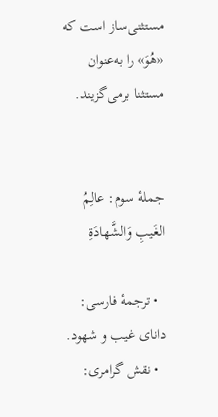مستثنی‌ساز است که «هُوَ» را به‌عنوان مستثنا برمی‌گزیند.


جملهٔ سوم: عالِمُ الغَيبِ وَالشَّهادَةِ

  • ترجمهٔ فارسی: دانای غیب و شهود.
  • نقش گرامری: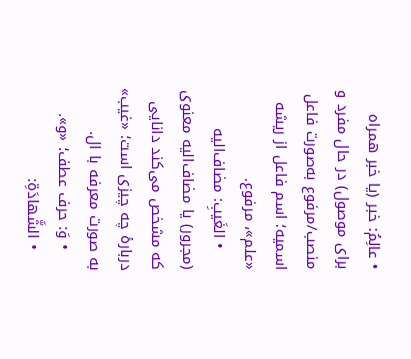• عالِمُ: خبر (یا خبر همراه برای موصول) در حال مفرد و منصب/مرفوع به‌صورت فاعل اسمیه؛ اسم فاعل از ریشه «علم»، مرفوع.
    • الغَيبِ: مضاف‌الیه (مجرور) یا مضاف‌الیه معنوی که مشخص می‌کند دانایی دربارهٔ چه چیزی است؛ «غیب» به صورت معرفه با ال.
    • وَ: حرف عطف؛ «و».
    • الشَّهادَةِ: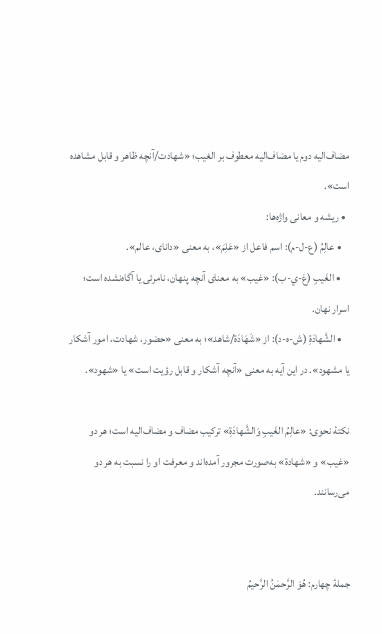مضاف‌الیه دوم یا مضاف‌الیه معطوف بر الغیب؛ «شهادت/آنچه ظاهر و قابل مشاهده است».
  • ریشه و معانی واژه‌ها:
    • عالِمُ (ع-ل-م): اسم فاعل از «عَلِمَ»، به معنی «دانای، عالم».
    • الغَيبِ (غ-ي-ب): «غیب» به معنای آنچه پنهان، نامرئی یا آگاه‌نشده است؛ اسرار نهان.
    • الشَّهادَةِ (ش-ه-د): از «شَهَادَة/شاهد»؛ به معنی «حضور، شهادت، امور آشکار یا مشهود». در این آیه به معنی «آنچه آشکار و قابل رؤیت است» یا «شهود».

نکتهٔ نحوی: «عالِمُ الغَيبِ وَالشَّهادَةِ» ترکیب مضاف و مضاف‌الیه است؛ هر دو «غیب» و «شهادة» به‌صورت مجرور آمده‌اند و معرفت او را نسبت به هر دو می‌رسانند.


جملهٔ چهارم: هُوَ الرَّحمٰنُ الرَّحيمُ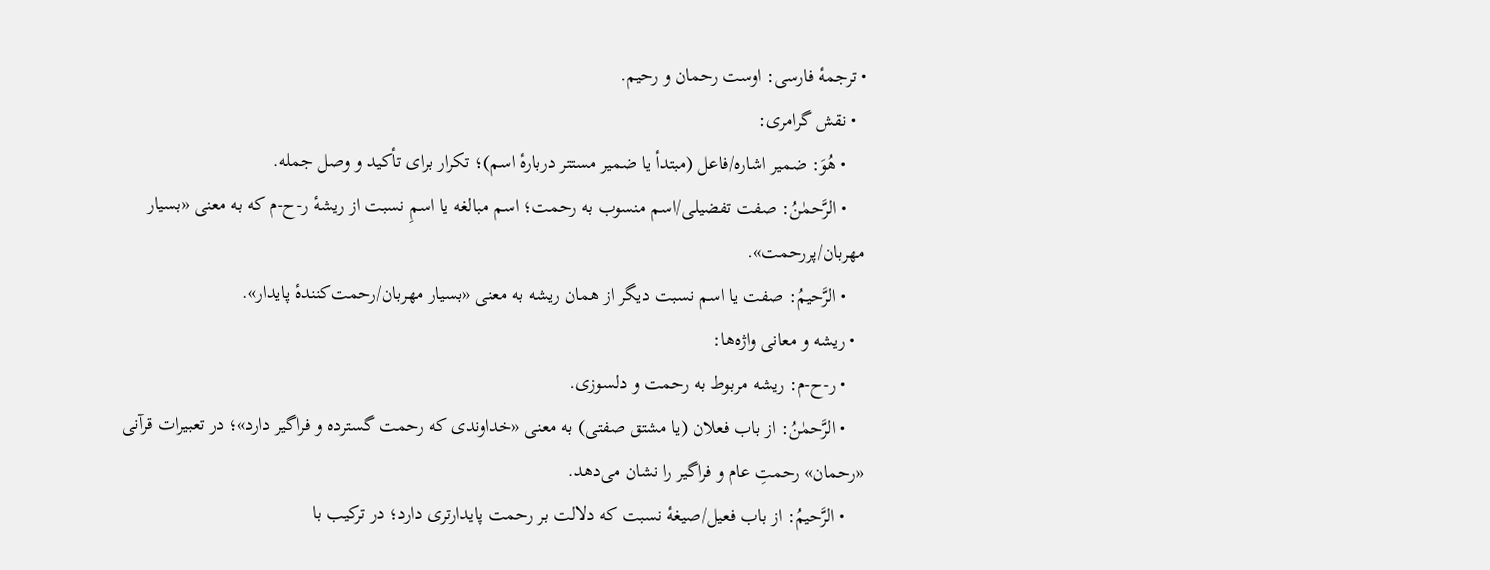• ترجمهٔ فارسی: اوست رحمان و رحیم.
  • نقش گرامری:
    • هُوَ: ضمیر اشاره/فاعل (مبتدأ یا ضمیر مستتر دربارهٔ اسم)؛ تکرار برای تأکید و وصل جمله.
    • الرَّحمٰنُ: صفت تفضیلی/اسم منسوب به رحمت؛ اسم مبالغه یا اسمِ نسبت از ریشهٔ ر-ح-م که به معنی «بسیار مهربان/پررحمت».
    • الرَّحيمُ: صفت یا اسم نسبت دیگر از همان ریشه به معنی «بسیار مهربان/رحمت‌کنندهٔ پایدار».
  • ریشه و معانی واژه‌ها:
    • ر-ح-م: ریشه مربوط به رحمت و دلسوزی.
    • الرَّحمٰنُ: از باب فعلان (یا مشتق صفتی) به معنی «خداوندی که رحمت گسترده و فراگیر دارد»؛ در تعبیرات قرآنی «رحمان» رحمتِ عام و فراگیر را نشان می‌دهد.
    • الرَّحيمُ: از باب فعیل/صیغهٔ نسبت که دلالت بر رحمت پایدارتری دارد؛ در ترکیب با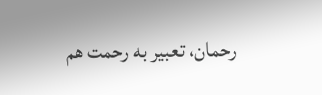رحمان، تعبیر به رحمت هم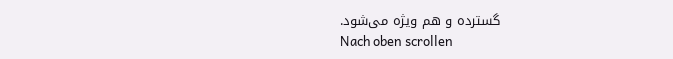گسترده و هم ویژه می‌شود.
Nach oben scrollen